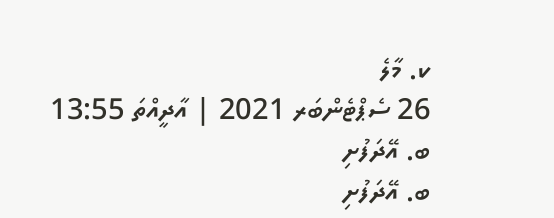ކ. މާލެ
26 ސެޕްޓެންބަރ 2021 | އާދީއްތަ 13:55
ބ. އޭދަފުށި
ބ. އޭދަފުށި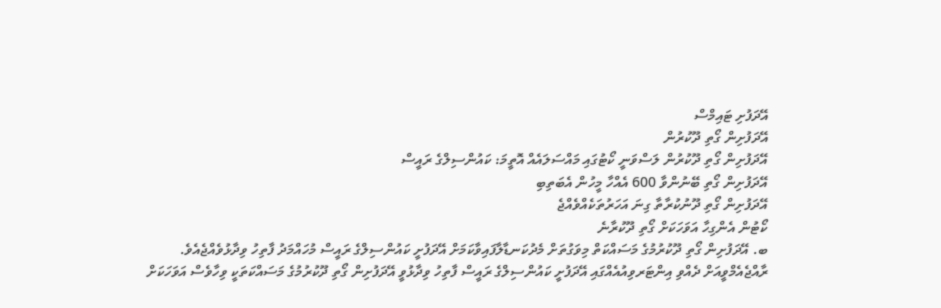އޭދަފުށި ޓައިމްސް
އޭދަފުށިން ގޯތި ދޫކުރުން
އޭދަފުށިން ގޯތި ދޫކުރުން ލަސްވަނީ ކޯޓުގައި މައްސަލައެއް އޮތީމަ: ކައުންސިލްގެ ރައީސް
އޭދަފުށިން ގޯތި ބޭނުންވާ 600 އެއްހާ މީހުން އެބަތިބި
އޭދަފުށިން ގޯތި ދޫނުކުރާތާ ގިނަ އަހަރުތަކެއްވެއްޖެ
ކޯޓުން އެންގިހާ އަވަހަކަށް ގޯތި ދޫކުރާނެ
ބ. އޭދަފުށިން ގޯތި ދޫކުރުމުގެ މަސައްކަތް މިވަގުތަށް މެދުކަނޑާލާފައިވާކަމަށް އޭދަފުށީ ކައުންސިލްގެ ރައީސް މުހައްމަދު ފާތިހު ވިދާޅުވެއްޖެއެވެ.
ރާއްޖެއެމްވީއަށް ދެއްވި އިންޓަރވިއުއެއްގައި އޭދަފުށީ ކައުންސިލްގެ ރައީސް ފާތިހު ވިދާޅުވީ އޭދަފުށިން ގޯތި ދޫކުރުމުގެ މަސައްކަތަކީ ވިހާވެސް އަވަހަކަށް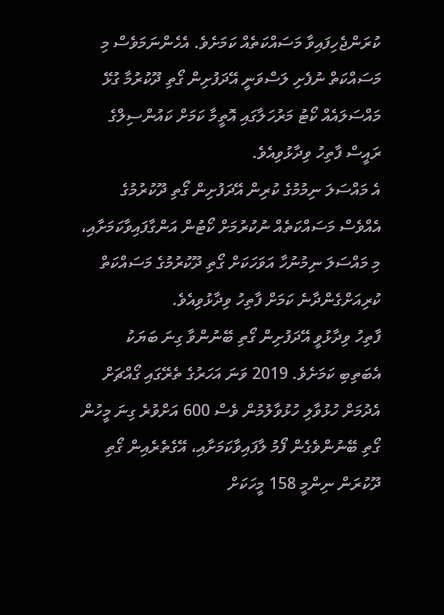ކުރަންޖެހިފައިވާ މަސައްކަތެއް ކަމަށެވެ. އެހެންނަމަވެސް މި މަސައްކަތް ނުފެށި ލަސްވަނީ އޭދަފުށިން ގޯތި ދޫކުރުމާ ގުޅޭ މައްސަލައެއް ކޯޓު މަރުހަލާގައި އޮތީމާ ކަމަށް ކައުންސިލްގެ ރައީސް ފާތިހު ވިދާޅުވިއެވެ.
އެ މައްސަލަ ނިމުމުގެ ކުރިން އޭދަފުށިން ގޯތި ދޫކުރުމުގެ އެއްވެސް މަސައްކަތެއް ނުކުރުމަށް ކޯޓުން އަންގާފައިވާކަމަށާއި، މި މައްސަލަ ނިމުނުހާ އަވަހަކަށް ގޯތި ދޫކުރުމުގެ މަސައްކަތް ކުރިއަށްގެންދާނެ ކަމަށް ފާތިހު ވިދާޅުވިއެވެ.
ފާތިހު ވިދާޅުވީ އޭދަފުށިން ގޯތި ބޭނުންވާ ގިނަ ބަޔަކު އެބަތިބި ކަމަށެވެ. 2019 ވަނަ އަހަރުގެ ތެރޭގައި ގޯއްޗަށް އެދުމަށް ހުޅުވާލި ހުޅުވާލުމުން ވެސް 600 އަށްވުރެ ގިނަ މީހުން ގޯތި ބޭނުންވެގެން ފޯމު ލާފައިވާކަމަށާއި، އޭގެތެރެއިން ގޯތި ދޫކުރަން ނިންމީ 158 މީހަކަށް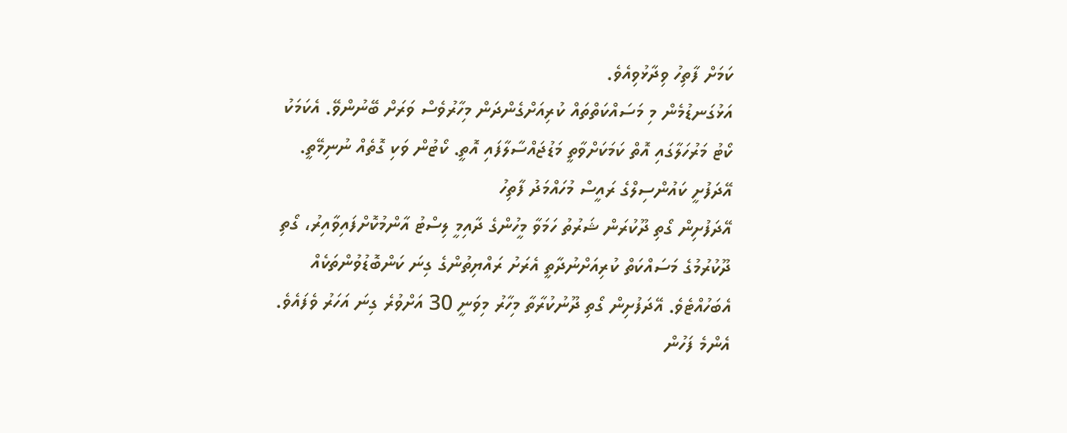ކަމަށް ފާތިހު ވިދާޅުވިއެވެ.
އަޅުގަނޑުމެން މި މަސައްކަތްތައް ކުރިއަށްގެންދަން މިހާރުވެސް ވަރަށް ބޭނުންވޭ. އެކަމަކު ކޯޓު މަރުހަލާގައި އޮތް ކަމަކަށްވާތީ މަޑުޖައްސާލާފައި އޮތީ. ކޯޓުން ވަކި ގޮތެއް ނުނިމޭތީ.
އޭދަފުށީ ކައުންސިލްގެ ރައީސް މުހައްމަދު ފާތިހު
އޭދަފުށިން ގޯތި ދޫކުރަން ޝަރުތު ހަމަވާ މީހުންގެ ދާއިމީ ލިސްޓު އާންމުކޮށްފައިވާއިރު، ގޯތި ދޫކުރުމުގެ މަސައްކަތް ކުރިއަށްނުދާތީ އެރަށު ރައްޔިތުންގެ ގިނަ ކަންބޮޑުވުންތަކެއް އެބަހުއްޓެވެ. އޭދަފުށިން ގޯތި ދޫނުކުރާތާ މިހާރު މިވަނީ 30 އަށްވުރެ ގިނަ އަހަރު ވެފައެވެ.
އެންމެ ފަހުން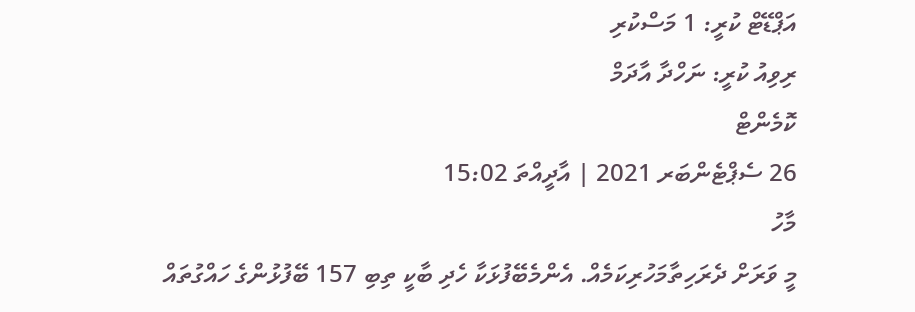އަޕްޑޭޓް ކުރީ: 1 މަސްކުރި
ރިވިއު ކުރީ: ނަހްދާ އާދަމް
ކޮމެންޓް
26 ސެޕްޓެންބަރ 2021 | އާދީއްތަ 15:02
މާހު
މީ ވަރަށް ދެރަހިތާމަހުރިކަމެއް. އެންމެބޭފުޅަކާ ހެދި ބާކީ ތިބި 157 ބޭފުޅުންގެ ހައްގުތައް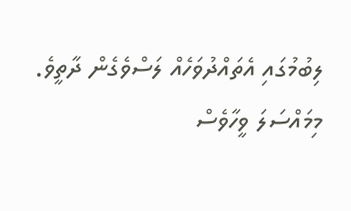ލިބުމުގައި އެތައްދުވަހެއް ލަސްވެގެން ދާތީވެ. މިމައްސަލަ ވީހާވެސް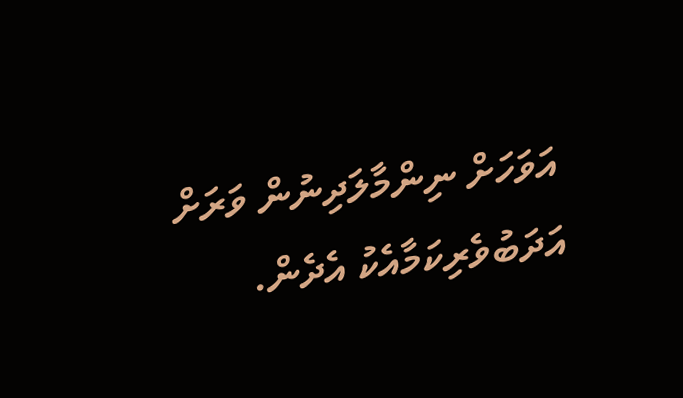އަވަހަށް ނިންމާލަދިނުން ވަރަށް އަދަބުވެރިކަމާއެކު އެދެން.